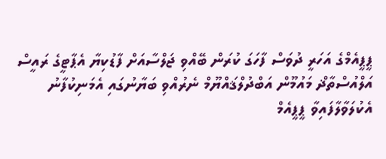ޕީޕީއެމްގެ އަހަރީ ދުވަސް ފާހަގަ ކުރަން ބޭއްވި ޖަލްސާއަށް ފާޑުކިޔާ އެޕާޓީގެ ރައީސް އަލްއުސްތާޛް މައުމޫން އަބްދުލްޤައްޔޫމް ނެރުއްވި ބަޔާނުގައި އެމަނިކުފާނު އެކުލަވާލާފައިވާ ޕީޕީއެމް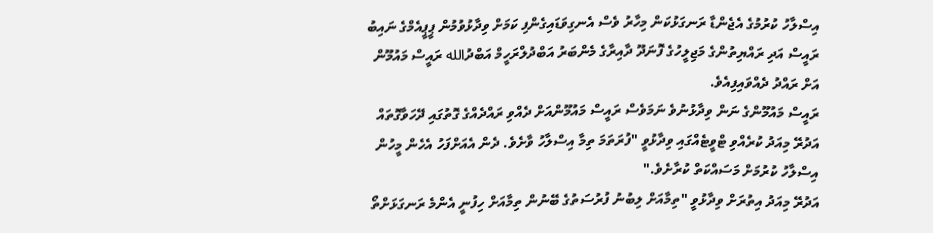އިސްލާހު ކުރުމުގެ އެޖެންޑާ ރަނގަޅުކަން މިހާރު ވެސް އެނގިވަޑައިގެންފި ކަމަށް ވިދާޅުވުމުން ޕީޕީއެމްގެ ނައިބު ރައީސް އަދި ރައްޔިތުންގެ މަޖިލީހުގެ ފޮނަދޫ ދާއިރާގެ މެންބަރު އަބްދުލްރަހީމް އަބްދުالله ރައީސް މައުމޫން އަށް ރައްދު ދެއްވައިފިއެވެ.
ރައީސް މައުމޫންގެ ނަން ވިދާޅުނުވެ ނަމަވެސް ރައީސް މައުމޫންއަށް ދެއްވި ރައްދެއްގެ ގޮތުގައި ދޭހަވާގޮތައް އަދުރޭ މިއަދު ކުރެއްވި ޓްވީޓެއްގައި ވިދާޅުވީ "ފުރަތަމަ ތިމާ އިސްލާހު ވާށެވެ. ދެން އެއަށްފަހު އެހެން މީހުން އިސްލާހު ކުރުމަށް މަސައްކަތް ކުރާށެވެ."
އަދުރޭ މިއަދު އިތުރަށް ވިދާޅުވީ "ތިމާއަށް ލިބުނު ފުރުސަތުގެ ބޭނުން ތިމާއަށް ހިފުނީ އެންމެ ރަނގަޅަށްތޯ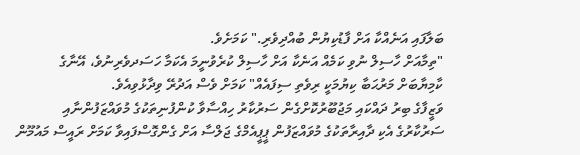ބަލާފައި އަނެއްކާ އަށް ފާޑުކިޔުން ބުއްދިވެރި." ކަމަށެވެ.
"ތިމާއަށް ހާސިލް ނުވި ކަމެއް އަނެކާ އަށް ހާސިލް ކުރެވުނީމަ އެކަމާ ހަސަދވެރިނުވެ، އޭނާގެ ކާމިޔާބަށް މަރުޙަބާ ކިޔުމަކީ ރިވެތި ސިފައެއް" ކަމަށް ވެސް އަދުރޭ ވިދާޅުވިއެވެ.
ވަޒީފާގެ ބިރު ދައްކައި މަޖުބޫރުކޮށްގެން ސަރުކާރު ހިއްސާވާ ކުންފުނިތަކުގެ މުވައްޒަފުންނާއި ސަރުކާރުގެ އެކި ދާއިރާތަކުގެ މުވައްޒަފުން ޕީޕީއެމްގެ ޖަލްސާ އަށް ގެންގޮސްފައިވާ ކަމަށް ރައީސް މައުމޫން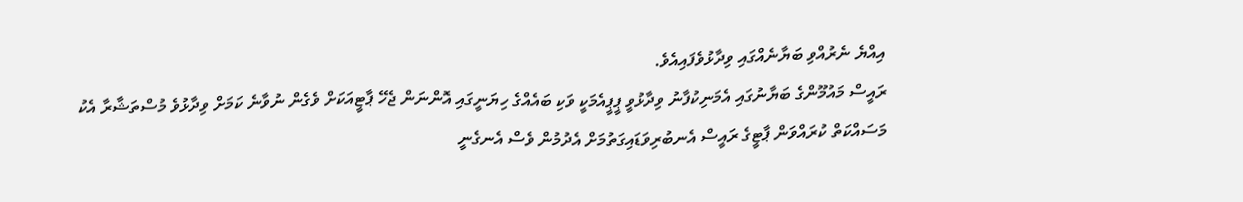އިއްޔެ ނެރުއްވި ބަޔާނެއްގައި ވިދާޅުވެފައިއެވެ.
ރައީސް މައުމޫންގެ ބަޔާނުގައި އެމަނިކުފާނު ވިދާޅުވީ ޕީޕީއެމަކީ ވަކި ބައެއްގެ ހިޔަނީގައި އޮންނަން ޖެހޭ ޕާޓީއަކަށް ވެގެން ނުވާނެ ކަމަށް ވިދާޅުވެ މުސްތަޝާރާ އެކު މަސައްކަތް ކުރައްވަން ޕާޓީގެ ރައީސް އެނބުރިވަޑައިގަތުމަށް އެދުމުން ވެސް އެނގެނީ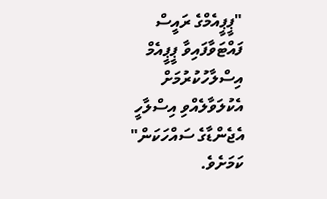"ޕީޕީއެމްގެ ރައީސް ފައްޓަވާފައިވާ ޕީޕީއެމް އިސްލާހުކުރުމަށް އެކުލަވާލެއްވި އިސްލާހީ އެޖެންޑާގެ ސައްހަކަން" ކަމަށެވެ.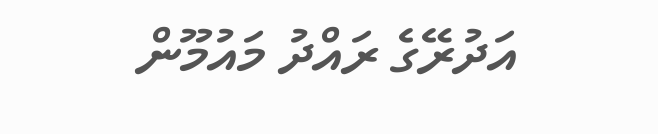އަދުރޭގެ ރައްދު މައުމޫން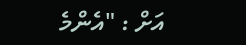އަށް : "އެންމެ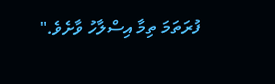ފުރަތަމަ ތިމާ އިސްލާހު ވާށެވެ."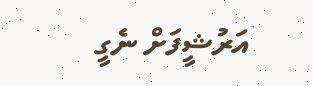އަރުޝީފަށް ނެގީ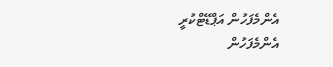އެންމެފަހުން އަޕްޑޭޓްކުރީ
އެންމެފަހުން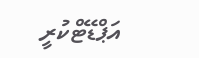އަޕްޑޭޓްކުރީ